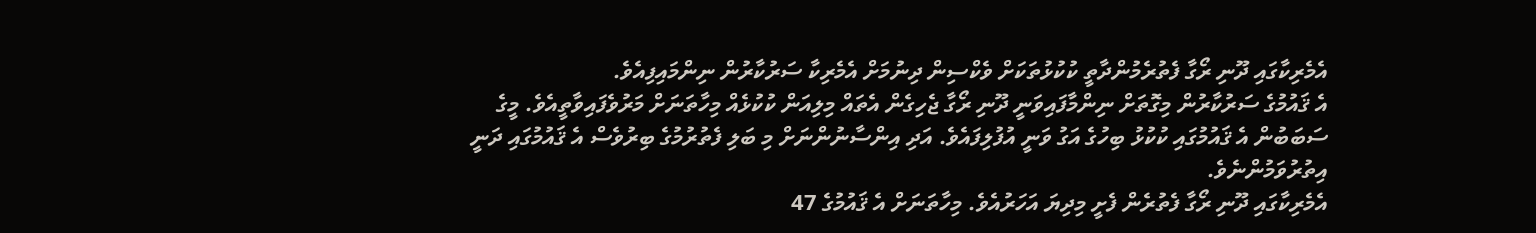އެމެރިކާގައި ދޫނި ރޯގާ ފެތުރެމުންދާތީ ކުކުޅުތަކަށް ވެކްސިން ދިނުމަށް އެމެރިކާ ސަރުކާރުން ނިންމައިފިއެވެ.
އެ ޤައުމުގެ ސަރުކާރުން މިގޮތަށް ނިންމާފައިވަނީ ދޫނި ރޯގާ ޖެހިގެން އެތައް މިލިއަން ކުކުޅެއް މިހާތަނަށް މަރުވެފައިވާތީއެވެ. މީގެ ސަބަބުން އެ ޤައުމުގައި ކުކުޅު ބިހުގެ އަގު ވަނީ އުފުލިފައެވެ. އަދި އިންސާނުންނަށް މި ބަލި ފެތުރުމުގެ ބިރުވެސް އެ ޤައުމުގައި ދަނީ އިތުރުވަމުންނެވެ.
އެމެރިކާގައި ދޫނި ރޯގާ ފެތުރެން ފެށީ މިދިޔަ އަހަރުއެވެ. މިހާތަނަށް އެ ޤައުމުގެ 47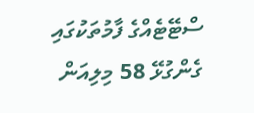ސްޓޭޓެއްގެ ފާމުތަކުގައި ގެންގުޅޭ 58 މިލިއަން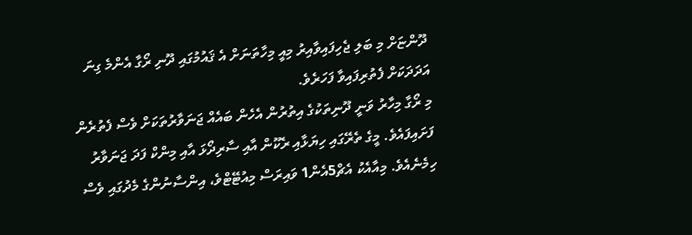ދޫންޏަށް މި ބަލި ޖެހިފައިވާއިރު މިއީ މިހާތަނަށް އެ ޤައުމުގައި ދޫނި ރޯގާ އެންމެ ގިނަ އަދަދަކަށް ފެތުރިފައިވާ ފަހަރެވެ.
މި ރޯގާ މިހާރު ވަނީ ދޫނިތަކުގެ އިތުރުން އެހެން ބައެއް ޖަނަވާރުތަކަށް ވެސް ފެތުރެން ފަށައިފައެވެ. މީގެ ތެރޭގައި ހިޔަޅާއި ރެކޫން އާއި ސާރިދޯޅަ އާއި މިންކް ފަދަ ޖަނަވާރު ހިމެނެއެވެ. މިއާއެކު އެޗް5އެން1 ވައިރަސް މިއުޓޭޓްވެ، އިންސާނުންގެ މެދުގައި ވެސް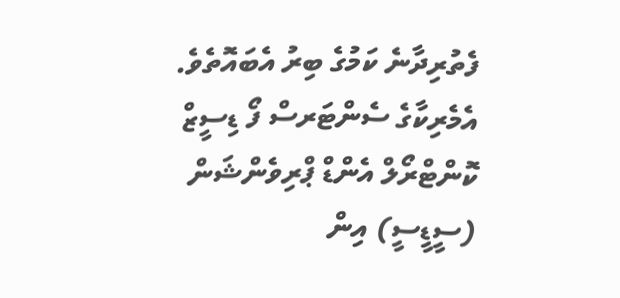ފެތުރިދާނެ ކަމުގެ ބިރު އެބައޮތެވެ.
އެމެރިކާގެ ސެންޓަރސް ފޯ ޑިސީޒް ކޮންޓްރޯލް އެންޑް ޕްރިވެންޝަން (ސީޑީސީ) އިން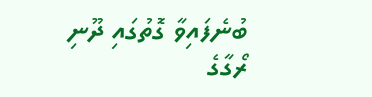ބުނެފައިވާ ގޮތުގައި ދޫނި ރޯގާގެ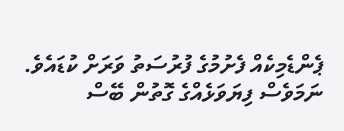ޕެންޑެމިކެއް ފެށުމުގެ ފުރުސަތު ވަރަށް ކުޑައެވެ. ނަމަވެސް ފިޔަވަޅެއްގެ ގޮތުން ބޭސް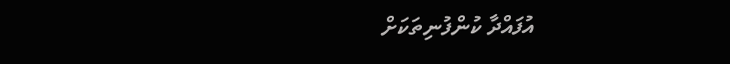އުފައްދާ ކުންފުނިތަކަށް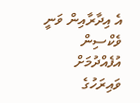އެ އިދާރާއިން ވަނީ ވެކްސިން އުފެއްދުމަށް ވައިރަހުގެ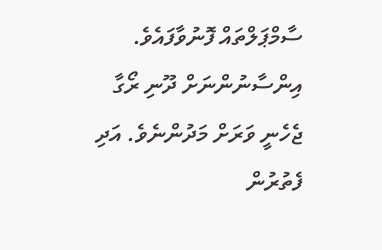ސާމްޕަލްތައް ފޮނުވާފައެވެ.
އިންސާނުންނަށް ދޫނި ރޯގާ ޖެހެނީ ވަރަށް މަދުންނެވެ. އަދި ފެތުރުން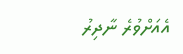އެއަށްވުރެ ނާދިރު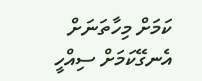ކަމަށް މިހާތަނަށް އެނގޭކަމަށް ސިއްހީ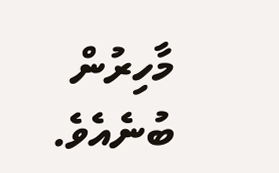މާހިރުން ބުނެއެވެ.